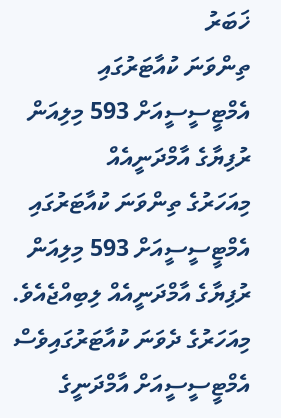ޚަބަރު
ތިންވަނަ ކުއާޓަރުގައި އެމްޓީސީސީއަށް 593 މިލިއަން ރުފިޔާގެ އާމްދަނީއެއް
މިއަހަރުގެ ތިންވަނަ ކުއާޓަރުގައި އެމްޓީސީސީއަށް 593 މިލިއަން ރުފިޔާގެ އާމްދަނީއެއް ލިބިއްޖެއެވެ. މިއަހަރުގެ ދެވަނަ ކުއާޓަރުގައިވެސް އެމްޓީސީސީއަށް އާމްދަނީގެ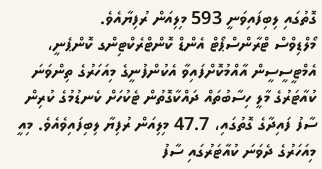ގޮތުގައި ލިބިފައިވަނީ 593 މިލިއަން ރުފިޔާއެވެ.
މޯލްޑިވްސް ޓްރާންސްޕޯޓް އެންޑް ކޮންޓްރެކްޓިންގ ކޮންޕެނީ، އެމްޓީސީސީން އާއްމުކޮށްފައިވާ އެކުންފުނީގެ މިއަހަރުގެ ތިންވަނަ ކުއާޓަރުގެ މާލީ ހިސާބުތައް ދައްކާގޮތުން ޓެކުހަށް ކެނޑުމުގެ ކުރިން ސާފު ފައިދާގެ ގޮތުގައި، 47.7 މިލިއަން ރުފިޔާ ލިބިފައިވެއެވެ. މިއީ މިއަހަރުގެ ދެވަނަ ކުއާޓަރުގައި ސާފު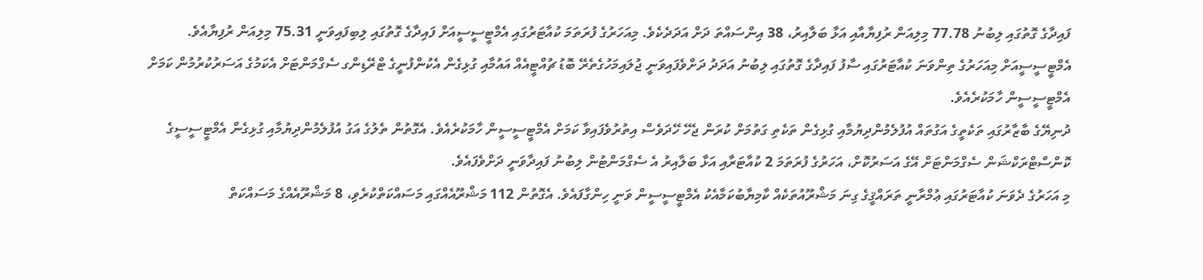ފައިދާގެ ގޮތުގައި ލިބުނު 77.78 މިލިއަން ރުފިޔާއާއި އަޅާ ބަލާއިރު، 38 އިންސައްތަ ދަށް އަދަދެކެވެ. މިއަހަރުގެ ފުރަތަމަ ކުއާޓަރުގައި އެމްޓީސީސީއަށް ފައިދާގެ ގޮތުގައި ލިބިފައިވަނީ 75.31 މިލިއަން ރުފިޔާއެވެ.
އެމްޓީސީސީއަށް މިއަހަރުގެ ތިންވަނަ ކުއާޓަރުގައި ސާފު ފައިދާގެ ގޮތުގައި ލިބުނު އަދަދު ދަށްވެފައިވަނީ ޖުލައިމަހުގެތެރޭ ބޮޑު ޗުއްޓީއެއް އައުމާއި ގުޅިގެން އެކުންފުނީގެ ޓްރޭޑިންގ ސެގްމަންޓަށް އެކަމުގެ އަސަރުކުރުމުން ކަމަށް އެމްޓީސީސީން ހާމަކުރެއެވެ.
ދުނިޔޭގެ ބާޒާރުގައި ތަކެތީގެ އަގުތައް އުފުލެމުންދިޔުމާއި ގުޅިގެން ތަކެތި ގަތުމަށް ކުރަން ޖެހޭ ހޭދަވެސް އިތުރުވެފައިވާ ކަމަށް އެމްޓީސީސީން ހާމަކުރެއެވެ. އެގޮތުން ތެލުގެ އަގު އުފުލެމުންދިޔުމާއި ގުޅިގެން އެމްޓީސީސީގެ ކޮންސްޓްރަކްޝަން ސެގްމަންޓަށް އޭގެ އަސަރުކޮށް، އަހަރުގެ ފުރަތަމަ 2 ކުއާޓަރާއި އަޅާ ބަލާއިރު އެ ސެގްމަންޓުން ލިބުނު ފައިދާވަނީ ދަށްވެފައެވެ.
މި އަހަރުގެ ދެވަނަ ކުއާޓަރުގައި ޢުމްރާނީ ތަރައްޤީގެ ގިނަ މަޝްރޫއުތަކެއް ކާމިޔާބުކަމާއެކު އެމްޓީސީސީން ވަނީ ހިންގާފައެވެ. އެގޮތުން 112 މަޝްރޫއެއްގައި މަސައްކަތްކުރެވި، 8 މަޝްރޫއެއްގެ މަސައްކަތް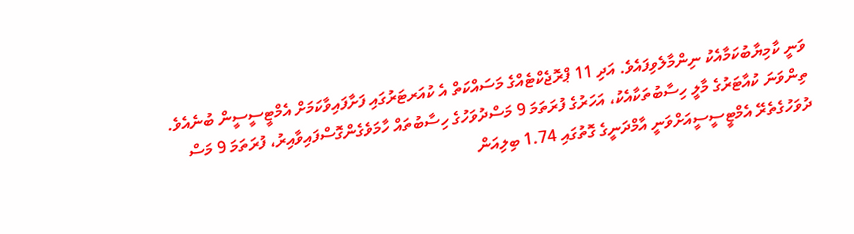ވަނީ ކާމިޔާބުކަމާއެކު ނިންމާލެވިފައެވެ. އަދި 11 ޕްރޮޖެކްޓެއްގެ މަސައްކަތް އެ ކުއަރޓަރުގައި ފަށާފައިވާކަމަށް އެމްޓީސީސީން ބުނެއެވެ.
ތިންވަނަ ކުއާޓަރުގެ މާލީ ހިސާބުތަކާއެކު، އަހަރުގެ ފުރަތަމަ 9 މަސްދުވަހުގެ ހިސާބުތައް ހާމަވެގެންގޮސްފައިވާއިރު، ފުރަތަމަ 9 މަސް ދުވަހުގެތެރޭ އެމްޓީސީސީއަށްވަނީ އާމްދަނީގެ ގޮތުގައި 1.74 ބިލިއަން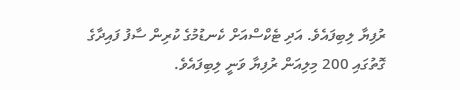ރުފިޔާ ލިބިފައެވެ. އަދި ޓެކްސްއަށް ކެނޑުމުގެ ކުރިން ސާފު ފައިދާގެ ގޮތުގައި 200 މިލިއަން ރުފިޔާ ވަނީ ލިބިފައެވެ.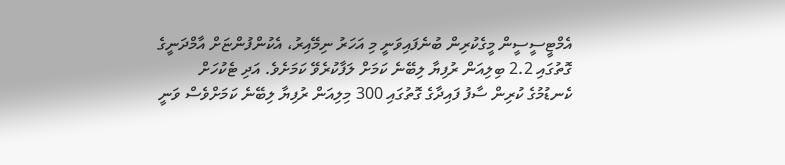އެމްޓީސީސީން މީގެކުރިން ބުނެފައިވަނީ މި އަހަރު ނިމޭއިރު، އެކުންފުންޏަށް އާމްދަނީގެ ގޮތުގައި 2.2 ބިލިއަން ރުފިޔާ ލިބޭނެ ކަމަށް ލަފާކުރެވޭ ކަމަށެވެ. އަދި ޓެކުހަށް ކެނޑުމުގެ ކުރިން ސާފު ފައިދާގެ ގޮތުގައި 300 މިލިއަން ރުފިޔާ ލިބޭނެ ކަމަށްވެސް ވަނީ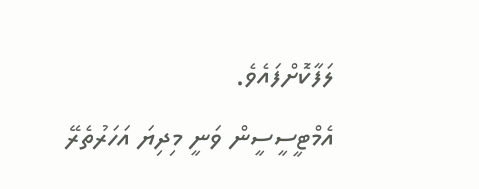ލަފާކޮށްފައެވެ.
އެމްޓީސީސީން ވަނީ މިދިޔަ އަހަރުތެރޭ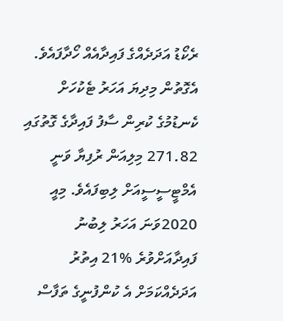ރެކޯޑު އަދަދެއްގެ ފައިދާއެއް ހޯދާފައެވެ. އެގޮތުން މިދިޔަ އަހަރު ޓެކުހަށް ކެނޑުމުގެ ކުރިން ސާފު ފައިދާގެ ގޮތުގައި 271.82 މިލިއަން ރުފިޔާ ވަނީ އެމްޓީސީސީއަށް ލިބިފައެވެ. މިއީ 2020ވަނަ އަހަރު ލިބުނު ފައިދާއަށްވުރެ %21 އިތުރު އަދަދެއްކަމަށް އެ ކުންފުނީގެ ތަފާސް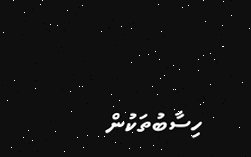ހިސާބުތަކުން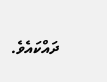ދައްކައެވެ.